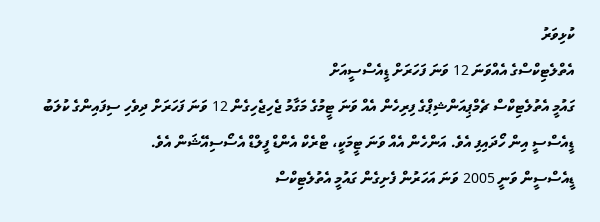ކުޅިވަރު
އެތްލެޓިކްސްގެ އެއްވަނަ 12 ވަނަ ފަހަރަށް ޑީއެސްސީއަށް
ގައުމީ އެތުލެޓިކްސް ޗެމްޕިއަންޝިޕްގެ ފިރިހެން އެއް ވަނަ ޓީމުގެ މަގާމު ޖެހިޖެހިގެން 12 ވަނަ ފަހަރަށް ދިވެހި ސިފައިންގެ ކުލަބު ޑީއެސްސީ އިން ހޯދައިފި އެވެ. އަންހެން އެއް ވަނަ ޓީމަކީ، ޓްރެކް އެންޑް ފީލްޑް އެސޯސިއޭޝަން އެވެ.
ޑީއެސްސީން ވަނީ 2005 ވަނަ އަހަރުން ފެށިގެން ގައުމީ އެތުލެޓިކްސް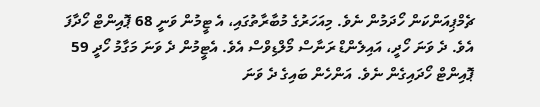ޗެމްޕިއަންކަން ހޯދަމުން ނެވެ. މިއަހަރުގެ މުބާރާތުގައި، އެ ޓީމުން ވަނީ 68 ޕޮއިންޓް ހޯދާފަ އެވެ. ދެ ވަނަ ހޯދީ، އައިލެންޑް ރަނާސް މޯލްޑިވްސް އެވެ. އެޓީމުން ދެ ވަނަ މަގާމު ހޯދީ 59 ޕޮއިންޓް ހޯދައިގެން ނެވެ. އަންހެން ބައިގެ ދެ ވަނަ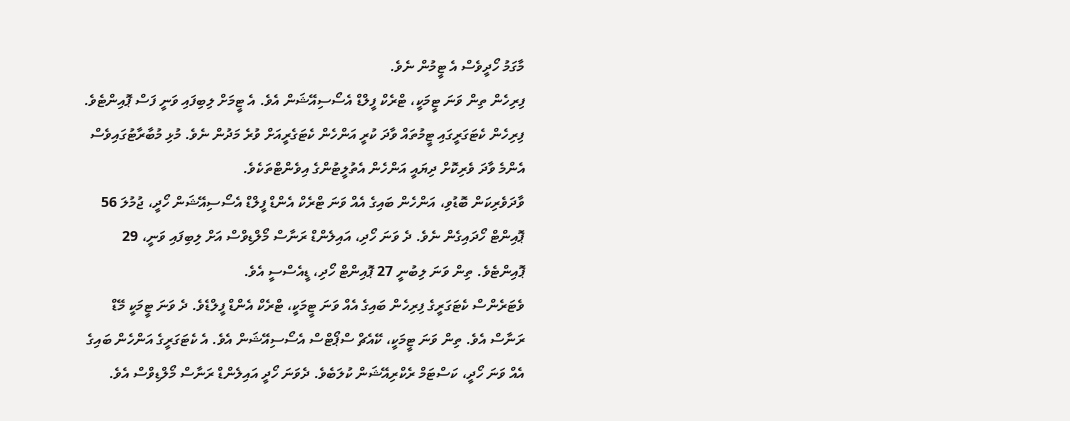މާގަމު ހޯދީވެސް އެ ޓީމުން ނެވެ.
ފިރިހެން ތިން ވަނަ ޓީމަކީ، ޓްރެކް ފީލްޑް އެސޯސިއޭޝަން އެވެ. އެ ޓީމަށް ލިބިފައި ވަނީ ފަސް ޕޮއިންޓެވެ. ފިރިހެން ކެޓަގަރީގައި ޓީމުތައް ވާދަ ކުރީ އަންހެން ކެޓަގެރީއަށް ވުރެ މަދުން ނެވެ. މުޅި މުބާރާޓުގައިވެސް އެންމެ ވާދަ ވެރިކޮށް ދިޔައީ އަންހެން އެތުލީޓުންގެ އިވެންޓްތަކެވެ.
ވާދަވެރިކަން ބޮޑުވި، އަންހެން ބައިގެ އެއް ވަނަ ޓްރެކް އެންޑް ފީލްޑް އެސޯސިއޭޝަން ހޯދީ، ޖުމުލަ 56 ޕޮއިންޓް ހޯދައިގެން ނެވެ. ދެ ވަނަ ހޯދި، އައިލެންޑް ރަނާސް މޯލްޑިވްސް އަށް ލިބިފައި ވަނީ، 29 ޕޮއިންޓެވެ. ތިން ވަނަ ލިބުނީ 27 ޕޮއިންޓް ހޯދި، ޑީއެސްސީ އެވެ.
ވެޓަރެންސް ކެޓަގަރީގެ ފިރިހެން ބައިގެ އެއް ވަނަ ޓީމަކީ، ޓްރެކް އެންޑް ފީލްޑެވެ. ދެ ވަނަ ޓީމަކީ މޭޑް ރަނާސް އެވެ. ތިން ވަނަ ޓީމަކީ، ކޭއެޗް ސްޕޯޓްސް އެސޯސިއޭޝަން އެވެ. އެ ކެޓަގަރީގެ އަންހެން ބައިގެ އެއް ވަނަ ހޯދީ، ކަސްޓަމް ރެކްރިއޭޝަން ކުލަބެވެ. ދެވަނަ ހޯދީ އައިލެންޑް ރަނާސް މޯލްޑިވްސް އެވެ.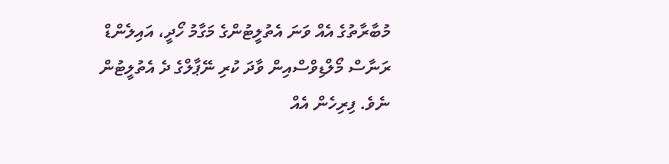މުބާރާތުގެ އެއް ވަނަ އެތުލީޓުންގެ މަގާމު ހޯދީ، އައިލެންޑް ރަނާސް މޯލްޑިވްސްއިން ވާދަ ކުރި ނޭޕާލްގެ ދެ އެތުލީޓުން ނެވެ. ފިރިހެން އެއް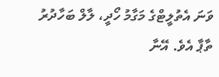ވަނަ އެތުލީޓްގެ މަގާމު ހޯދީ، ލާލް ބަހާދުރު ތާޕާ އެވެ. އޭނާ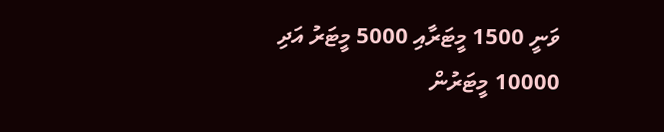ވަނީ 1500 މީޓަރާއި 5000 މީޓަރު އަދި 10000 މީޓަރުން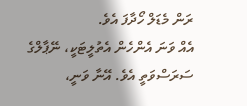ރަން މެޑަލް ހޯދާފަ އެވެ.
އެއް ވަނަ އެންހެން އެތުލީޓަކީ، ނޭޕާލްގެ ސަރަސްވަތީ އެވެ. އޭނާ ވަނީ،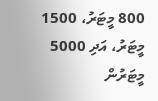800 މީޓަރު، 1500 މީޓަރު، އަދި 5000 މީޓަރުން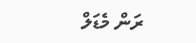ރަން މެޑަލް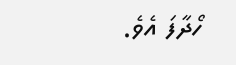ހޯދާފަ އެވެ.